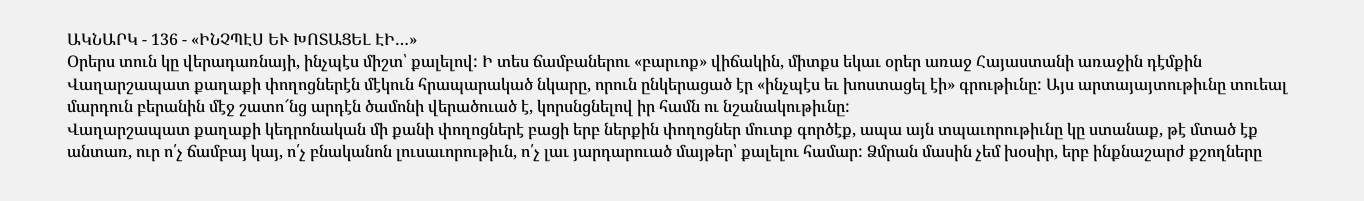ԱԿՆԱՐԿ - 136 - «ԻՆՉՊԷՍ ԵՒ ԽՈՏԱՑԵԼ ԷԻ…»
Օրերս տուն կը վերադառնայի, ինչպէս միշտ՝ քալելով: Ի տես ճամբաներու «բարւոք» վիճակին, միտքս եկաւ օրեր առաջ Հայաստանի առաջին դէմքին Վաղարշապատ քաղաքի փողոցներէն մէկուն հրապարակած նկարը, որուն ընկերացած էր «ինչպէս եւ խոստացել էի» գրութիւնը: Այս արտայայտութիւնը տուեալ մարդուն բերանին մէջ շատո՜նց արդէն ծամոնի վերածուած է, կորսնցնելով իր համն ու նշանակութիւնը:
Վաղարշապատ քաղաքի կեդրոնական մի քանի փողոցներէ բացի երբ ներքին փողոցներ մուտք գործէք, ապա այն տպաւորութիւնը կը ստանաք, թէ մտած էք անտառ, ուր ո՛չ ճամբայ կայ, ո՛չ բնականոն լուսաւորութիւն, ո՛չ լաւ յարդարուած մայթեր՝ քալելու համար: Ձմրան մասին չեմ խօսիր, երբ ինքնաշարժ քշողները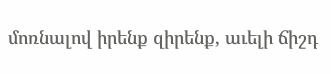մոռնալով իրենք զիրենք, աւելի ճիշդ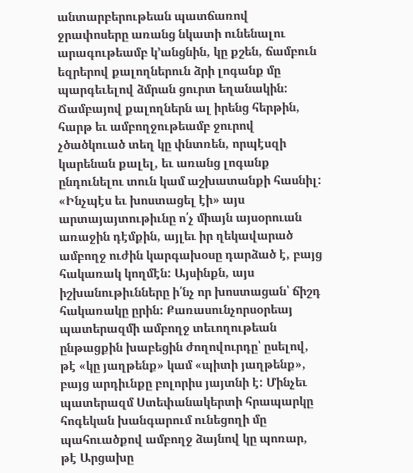անտարբերութեան պատճառով ջրափոսերը առանց նկատի ունենալու արագութեամբ կ՚անցնին, կը քշեն, ճամբուն եզրերով քալողներուն ձրի լոգանք մը պարգեւելով ձմրան ցուրտ եղանակին: Ճամբայով քալողներն ալ իրենց հերթին, հարթ եւ ամբողջութեամբ ջուրով չծածկուած տեղ կը փնտռեն, որպէսզի կարենան քալել, եւ առանց լոգանք ընդունելու տուն կամ աշխատանքի հասնիլ:
«Ինչպէս եւ խոստացել էի» այս արտայայտութիւնը ո՛չ միայն այսօրուան առաջին դէմքին, այլեւ իր ղեկավարած ամբողջ ուժին կարգախօսը դարձած է, բայց հակառակ կողմէն: Այսինքն, այս իշխանութիւնները ի՛նչ որ խոստացան՝ ճիշդ հակառակը ըրին: Քառասունչորսօրեայ պատերազմի ամբողջ տեւողութեան ընթացքին խաբեցին ժողովուրդը՝ ըսելով, թէ «կը յաղթենք» կամ «պիտի յաղթենք», բայց արդիւնքը բոլորիս յայտնի է: Մինչեւ պատերազմ Ստեփանակերտի հրապարկը հոգեկան խանգարում ունեցողի մը պահուածքով ամբողջ ձայնով կը պոռար, թէ Արցախը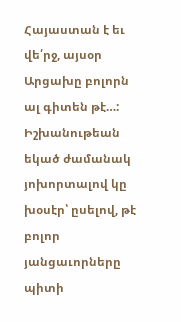Հայաստան է եւ վե՛րջ, այսօր Արցախը բոլորն ալ գիտեն թէ…: Իշխանութեան եկած ժամանակ յոխորտալով կը խօսէր՝ ըսելով, թէ բոլոր յանցաւորները պիտի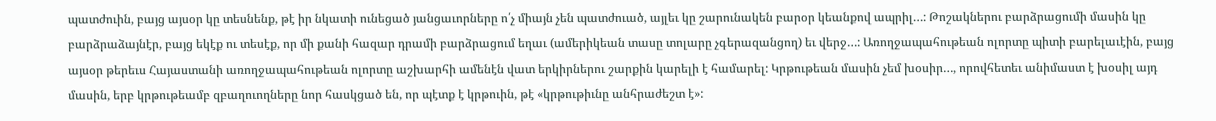պատժուին, բայց այսօր կը տեսնենք, թէ իր նկատի ունեցած յանցաւորները ո՛չ միայն չեն պատժուած, այլեւ կը շարունակեն բարօր կեանքով ապրիլ…: Թոշակներու բարձրացումի մասին կը բարձրաձայնէր, բայց եկէք ու տեսէք, որ մի քանի հազար դրամի բարձրացում եղաւ (ամերիկեան տասը տոլարը չգերազանցող) եւ վերջ…: Առողջապահութեան ոլորտը պիտի բարելաւէին, բայց այսօր թերեւս Հայաստանի առողջապահութեան ոլորտը աշխարհի ամենէն վատ երկիրներու շարքին կարելի է համարել: Կրթութեան մասին չեմ խօսիր…, որովհետեւ անիմաստ է խօսիլ այդ մասին, երբ կրթութեամբ զբաղուողները նոր հասկցած են, որ պէտք է կրթուին, թէ «կրթութիւնը անհրաժեշտ է»: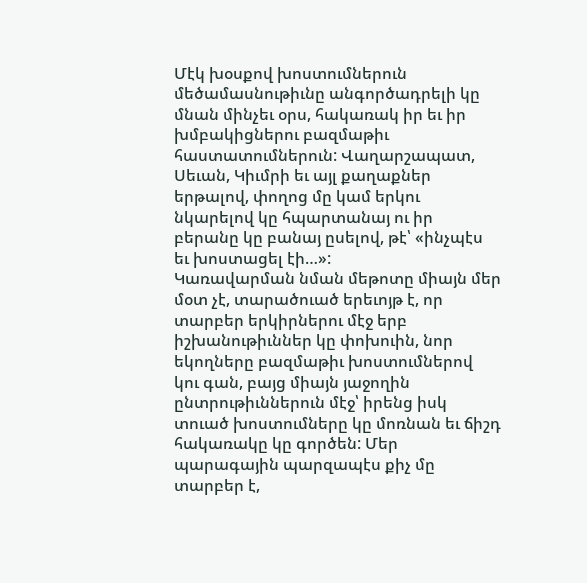Մէկ խօսքով խոստումներուն մեծամասնութիւնը անգործադրելի կը մնան մինչեւ օրս, հակառակ իր եւ իր խմբակիցներու բազմաթիւ հաստատումներուն: Վաղարշապատ, Սեւան, Կիւմրի եւ այլ քաղաքներ երթալով, փողոց մը կամ երկու նկարելով կը հպարտանայ ու իր բերանը կը բանայ ըսելով, թէ՝ «ինչպէս եւ խոստացել էի…»:
Կառավարման նման մեթոտը միայն մեր մօտ չէ, տարածուած երեւոյթ է, որ տարբեր երկիրներու մէջ երբ իշխանութիւններ կը փոխուին, նոր եկողները բազմաթիւ խոստումներով կու գան, բայց միայն յաջողին ընտրութիւններուն մէջ՝ իրենց իսկ տուած խոստումները կը մոռնան եւ ճիշդ հակառակը կը գործեն: Մեր պարագային պարզապէս քիչ մը տարբեր է,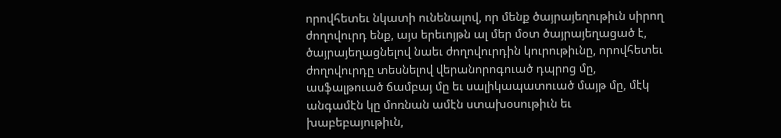որովհետեւ նկատի ունենալով, որ մենք ծայրայեղութիւն սիրող ժողովուրդ ենք, այս երեւոյթն ալ մեր մօտ ծայրայեղացած է, ծայրայեղացնելով նաեւ ժողովուրդին կուրութիւնը, որովհետեւ ժողովուրդը տեսնելով վերանորոգուած դպրոց մը, ասֆալթուած ճամբայ մը եւ սալիկապատուած մայթ մը, մէկ անգամէն կը մոռնան ամէն ստախօսութիւն եւ խաբեբայութիւն,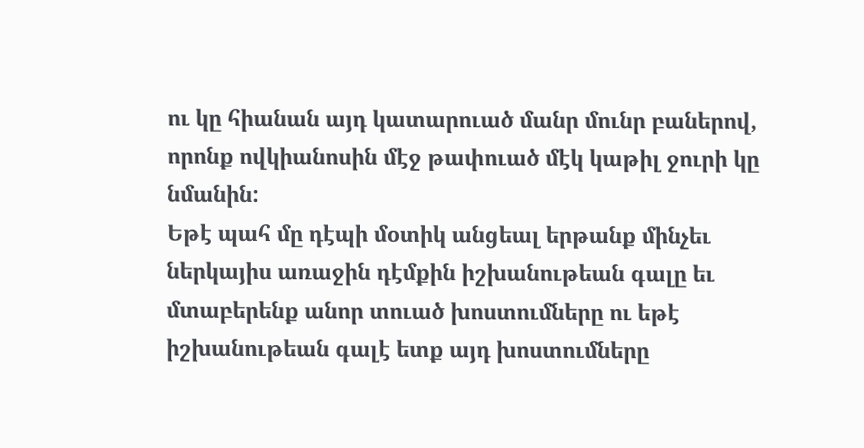ու կը հիանան այդ կատարուած մանր մունր բաներով, որոնք ովկիանոսին մէջ թափուած մէկ կաթիլ ջուրի կը նմանին:
Եթէ պահ մը դէպի մօտիկ անցեալ երթանք մինչեւ ներկայիս առաջին դէմքին իշխանութեան գալը եւ մտաբերենք անոր տուած խոստումները ու եթէ իշխանութեան գալէ ետք այդ խոստումները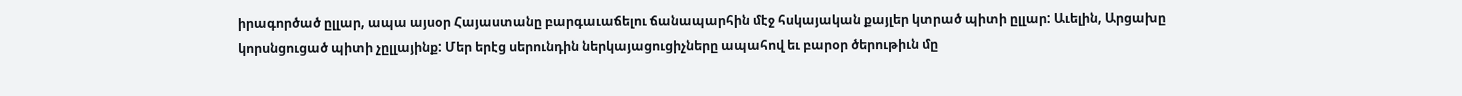իրագործած ըլլար, ապա այսօր Հայաստանը բարգաւաճելու ճանապարհին մէջ հսկայական քայլեր կտրած պիտի ըլլար: Աւելին, Արցախը կորսնցուցած պիտի չըլլայինք: Մեր երէց սերունդին ներկայացուցիչները ապահով եւ բարօր ծերութիւն մը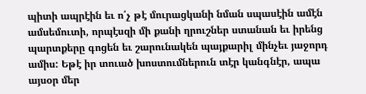պիտի ապրէին եւ ո՛չ թէ մուրացկանի նման սպասէին ամէն ամսեմուտի, որպէսզի մի քանի ղրուշներ ստանան եւ իրենց պարտքերը գոցեն եւ շարունակեն պայքարիլ մինչեւ յաջորդ ամիս: Եթէ իր տուած խոստումներուն տէր կանգնէր, ապա այսօր մեր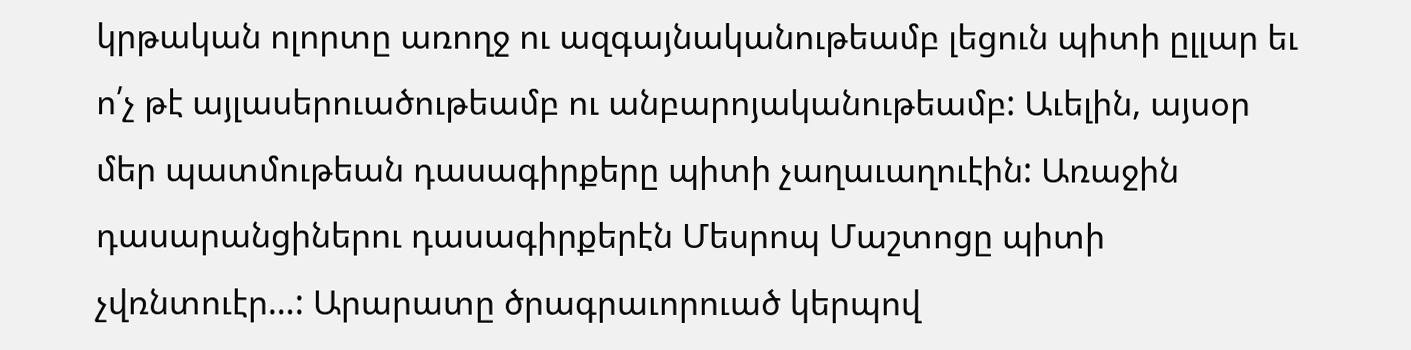կրթական ոլորտը առողջ ու ազգայնականութեամբ լեցուն պիտի ըլլար եւ ո՛չ թէ այլասերուածութեամբ ու անբարոյականութեամբ: Աւելին, այսօր մեր պատմութեան դասագիրքերը պիտի չաղաւաղուէին: Առաջին դասարանցիներու դասագիրքերէն Մեսրոպ Մաշտոցը պիտի չվռնտուէր…: Արարատը ծրագրաւորուած կերպով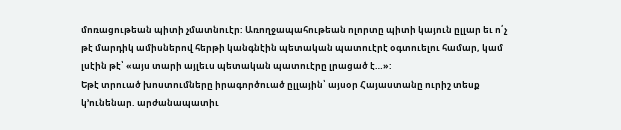մոռացութեան պիտի չմատնուէր: Առողջապահութեան ոլորտը պիտի կայուն ըլլար եւ ո՛չ թէ մարդիկ ամիսներով հերթի կանգնէին պետական պատուէրէ օգտուելու համար, կամ լսէին թէ՝ «այս տարի այլեւս պետական պատուէրը լրացած է…»:
Եթէ տրուած խոստումները իրագործուած ըլլային՝ այսօր Հայաստանը ուրիշ տեսք կ՚ունենար. արժանապատիւ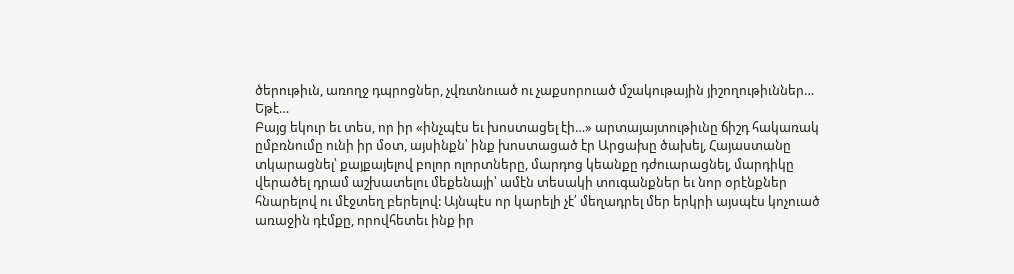ծերութիւն, առողջ դպրոցներ, չվռտնուած ու չաքսորուած մշակութային յիշողութիւններ… Եթէ…
Բայց եկուր եւ տես, որ իր «ինչպէս եւ խոստացել էի…» արտայայտութիւնը ճիշդ հակառակ ըմբռնումը ունի իր մօտ, այսինքն՝ ինք խոստացած էր Արցախը ծախել, Հայաստանը տկարացնել՝ քայքայելով բոլոր ոլորտները, մարդոց կեանքը դժուարացնել, մարդիկը վերածել դրամ աշխատելու մեքենայի՝ ամէն տեսակի տուգանքներ եւ նոր օրէնքներ հնարելով ու մէջտեղ բերելով: Այնպէս որ կարելի չէ՛ մեղադրել մեր երկրի այսպէս կոչուած առաջին դէմքը, որովհետեւ ինք իր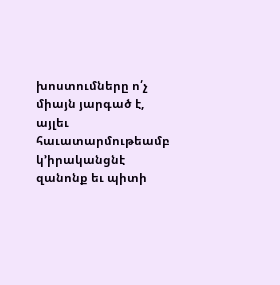խոստումները ո՛չ միայն յարգած է, այլեւ հաւատարմութեամբ կ՚իրականցնէ զանոնք եւ պիտի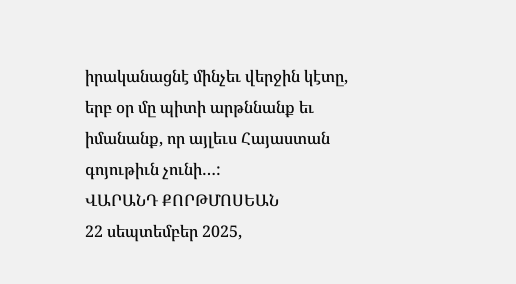իրականացնէ մինչեւ վերջին կէտը, երբ օր մը պիտի արթննանք եւ իմանանք, որ այլեւս Հայաստան գոյութիւն չունի…:
ՎԱՐԱՆԴ ՔՈՐԹՄՈՍԵԱՆ
22 սեպտեմբեր 2025,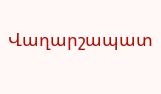Վաղարշապատ